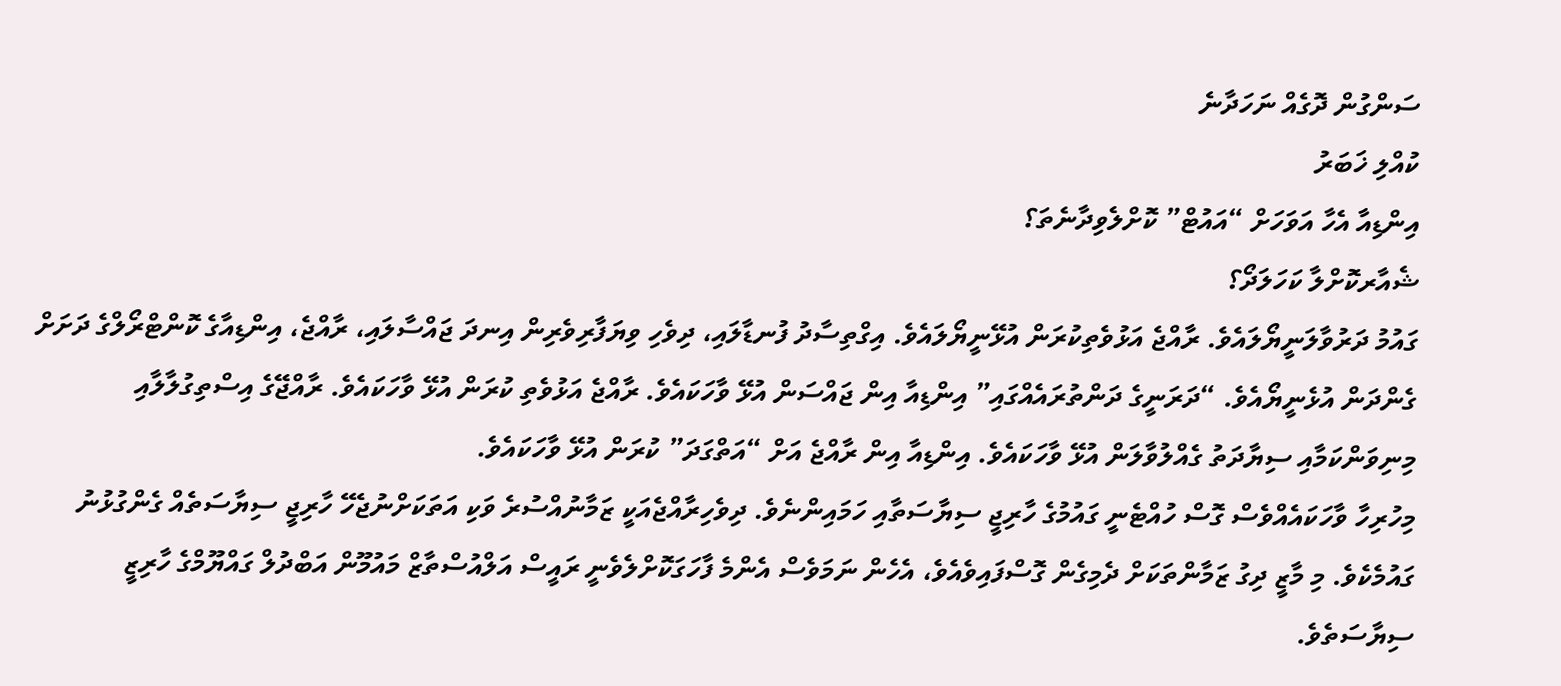ސަންގުން ދޮގެއް ނަހަދާނެ
ކުއްލި ޚަބަރު
އިންޑިއާ އެހާ އަވަހަށް “އައުޓް” ކޮށްލެވިދާނެތަ؟
ޝެއާރކޮށްލާ ކަހަލަދޯ؟
ގައުމު ދަރުވާލަނީޔޯލައެވެ. ރާއްޖެ އަޅުވެތިކުރަން އުޅޭނީޔޯލައެވެ. އިގްތިސާދު ފުނޑާލައި، ދިވެހި ވިޔަފާރިވެރިން އިނދަ ޖައްސާލައި، ރާއްޖެ، އިންޑިއާގެ ކޮންޓްރޯލްގެ ދަށަށް ގެންދަން އުޅެނީޔޯއެވެ. “ދަރަނީގެ ދަންތުރައެއްގައި” އިންޑިއާ އިން ޖައްސަން އުޅޭ ވާހަކައެވެ. ރާއްޖެ އަޅުވެތި ކުރަން އުޅޭ ވާހަކައެވެ. ރާއްޖޭގެ އިސްތިގުލާލާއި މިނިވަންކަމާއި ސިޔާދަތު ގެއްލުވާލަން އުޅޭ ވާހަކައެވެ. އިންޑިއާ އިން ރާއްޖެ އަށް “އަތްގަދަ” ކުރަން އުޅޭ ވާހަކައެވެ.
މިހުރިހާ ވާހަކައެއްވެސް ގޮސް ހުއްޓެނީ ގައުމުގެ ހާރިޖީ ސިޔާސަތާއި ހަމައިންނެވެ. ދިވެހިރާއްޖެއަކީ ޒަމާނުއްސުރެ ވަކި އަތަކަށްނުޖެހޭ ހާރިޖީ ސިޔާސަތެއް ގެންގުޅުނު ގައުމެކެވެ. މި މާޒީ ދިގު ޒަމާންތަކަށް ދެމިގެން ގޮސްފައިވެއެވެ، އެހެން ނަމަވެސް އެންމެ ފާހަގަކޮށްލެވެނީ ރައީސް އަލްއުސްތާޒް މައުމޫން އަބްދުލް ގައްޔޫމްގެ ހާރިޒީ ސިޔާސަތެވެ.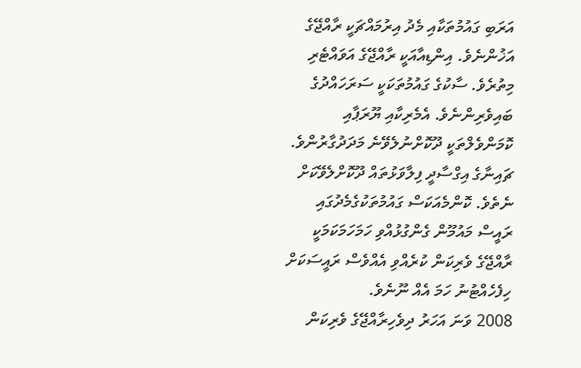އަރަބި ގައުމުތަކާއި މެދު އިރުމައްޗަކީ ރާއްޖޭގެ އަޚުންނެވެ. އިންޑިއާއަކީ ރާއްޖޭގެ އަވައްޓެރި މިތުރެވެ. ސާކުގެ ގައުމުތަކަކީ ސަރަހައްދުގެ ބައިވެރިންނެވެ. އެމެރިކާއި ޔޫރަޕާއި ކޮމަންވެލްތަކީ ދޫކޮށްނުލެވޭނެ މަދަދުގާރުންވެ. ޗައިނާގެ އިގްސާދީ ފިލާވަޅުތައް ދޫކޮށްލެވޭކަށް ނެތެވެ. ކޮންމެއަކަސް ގައުމުތަކުގެމެދުގައި ރައީސް މައުމޫން ގެންގުޅުއްވި ހަމަހަމަކަމަކީ ރާއްޖޭގެ ވެރިކަން ކުރެއްވި އެއްވެސް ރައީސަކަށް ހިފެހެއްޓުނު ހަމަ އެއް ނޫނެވެ.
2008 ވަނަ އަހަރު ދިވެހިރާއްޖޭގެ ވެރިކަން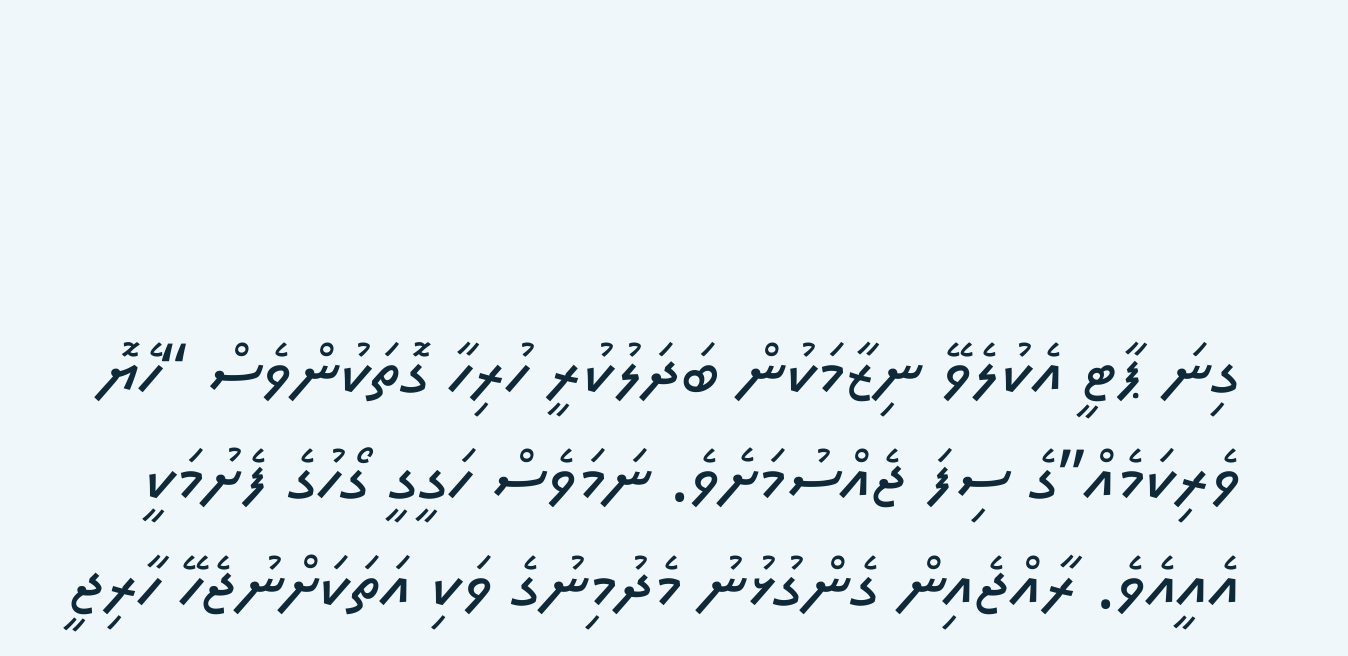ގިނަ ޕާޓީ އެކުލެވޭ ނިޒާމަކުން ބަދަލުކުރީ ހުރިހާ ގޮތަކުންވެސް “ހެޔޮ ވެރިކަމެއް”ގެ ސިފަ ޖެއްސުމަށެވެ. ނަމަވެސް ހަގީގީ ގޯހުގެ ފެށުމަކީ އެއީއެވެ. ރާއްޖެއިން ގެންގުޅުނު މެދުމިނުގެ ވަކި އަތަކަށްނުޖެހޭ ހާރިޖީ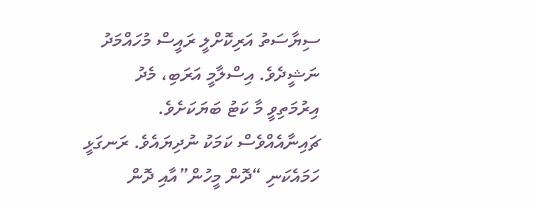ސިޔާސަތު އަރިކޮށްލީ ރައީސް މުހައްމަދު ނަޝީދެވެ. އިސްލާމީ އަރަބި، މެދު އިރުމަތިވީ މާ ކަޓު ބަޔަކަށެވެ. ޗައިނާއެއްވެސް ކަމަކު ނުދިޔައެވެ. ރަނގަޅީ ހަމައެކަނި “ދޮން މީހުން”އާއި ދޮން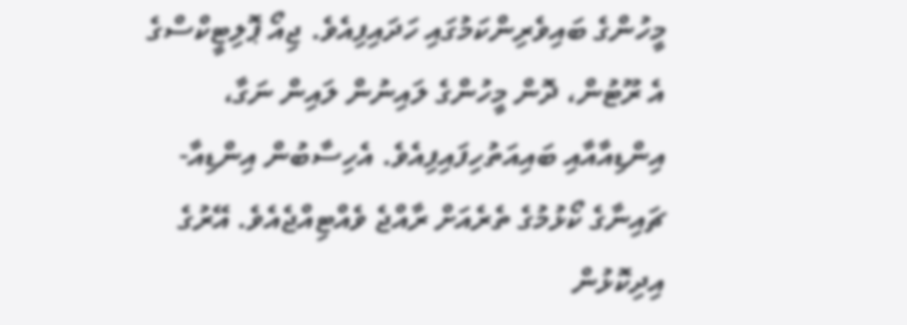މީހުންގެ ބައިވެރިންކަމުގައި ހަދައިފިއެވެ. ޖިއޯ ޕޮލިޓީކްސްގެ އެ ރޫޓުން، ދޮން މީހުންގެ ލައިނުން ލައިން ނަގާ، އިންޑިއާއާއި ބައިއަތުހިފައިފިއެވެ. އެހިސާބުން އިންޑިއާ-ޗައިނާގެ ކޯޅުމުގެ ތެރެއަށް ރާއްޖެ ވެއްޓިއްޖެއެވެ. އޭރުގެ އިދިކޮޅުން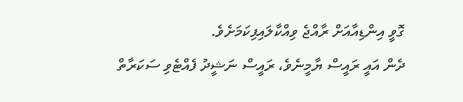ގޮވީ އިންޑިއާއަށް ރާއްޖެ ވިއްކާލައިފިކަމަށެވެ.
ދެން އައީ ރައީސް ޔާމީނެވެ، ރައީސް ނަޝީދު ފެއްޓެވި ސަކަރާތް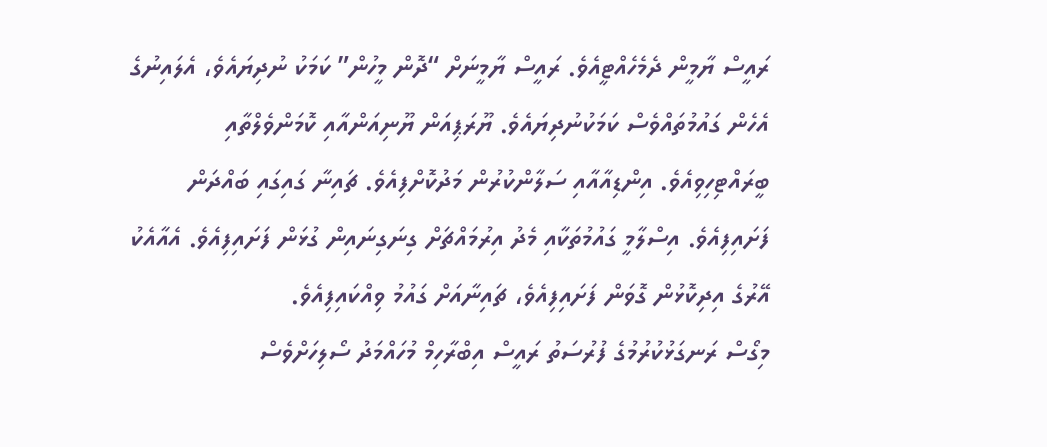ރައީސް ޔާމީން ދެމެހެއްޓީއެވެ. ރައީސް ޔާމީނަށް “ދޮން މީހުން” ކަމަކު ނުދިޔައެވެ، އެލައިނުގެ އެހެން ގައުމުތައްވެސް ކަމަކުނުދިޔައެވެ. ޔޫރަޕިއަން ޔޫނިއަންއާއި ކޮމަންވެލްތާއި ބީރައްޓިހިވިއެވެ. އިންޑިއާއާއި ސަލާންކުރުން މަދުކޮށްފިއެވެ. ޗައިނާ ގައިގައި ބައްދަން ފަށައިފިއެވެ. އިސްލާމީ ގައުމުތަކާއި މެދު އިރުމައްޗަށް ގިނަގިނައިން ގުޅަން ފަށައިފިއެވެ. އެއާއެކު އޭރުގެ އިދިކޮޅުން ގޮވަން ފަށައިފިއެވެ، ޗައިނާއަށް ގައުމު ވިއްކައިފިއެވެ.
މިގޯސް ރަނގަޅުކުރުމުގެ ފުރުސަތު ރައީސް އިބްރާހިމް މުހައްމަދު ސޯލިހަށްވެސް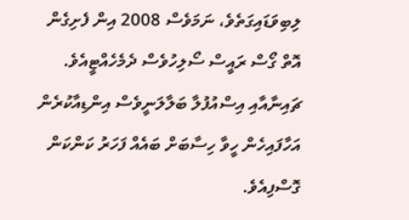ލިބިވަޑައިގަތެވެ، ނަމަވެސް 2008 އިން ފެށިގެން އޮތް ގޯސް ރައީސް ސޯލިހުވެސް ދެމެހެއްޓީއެވެ. ޗައިނާއާއި އިސްއުފުލާ ބަލާލަނީވެސް އިންޑިއާކުރެން އަހާފައިހެން ހީވާ ހިސާބަށް ބައެއް ފަހަރު ކަންކަން ގޮސްފިއެވެ.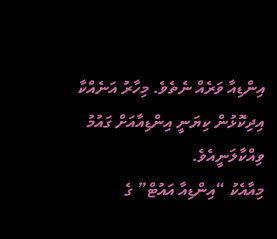އިންޑިއާ ވަރެއް ނެތެވެ. މިހާރު އަނެއްކާ އިދިކޮޅުން ކިޔަނީ އިންޑިއާއަށް ގައުމު ވިއްކާލަނީއެވެ.
މިއާއެކު “އިންޑިއާ އައުޓް” ގެ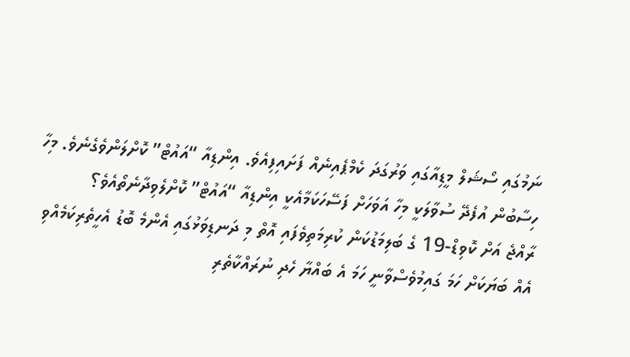ނަމުގައި ސޯޝަލް މީޑިއާގައި ވަރުގަދަ ކެމްޕެއިނެއް ފަށައިފިއެވެ. އިންޑިއާ “އައުޓް” ކޮށްލަންވެގެނެވެ. މިހާ ހިސާބުން އުފެދޭ ސުވާލަކީ މިހާ އަވަހަށް ފަސޭހަކަމާއެކީ އިންޑިއާ “އައުޓް” ކޮށްލެވިދާނެތޯއެވެ؟
ރާއްޖެ އަށް ކޮވިޑް-19 ގެ ބަލިމަޑުކަން ކުރިމަތިވެފައި އޮތް މި ދަނޑިވަޅުގައި އެންމެ ބޮޑު އެހީތެރިކަމެއްވި އެއް ބަޔަކަށް ހަމަ ގައިމުވެސްވާނީ ހަމަ އެ ބައްޔާ ހެދި ނުރައްކާތެރި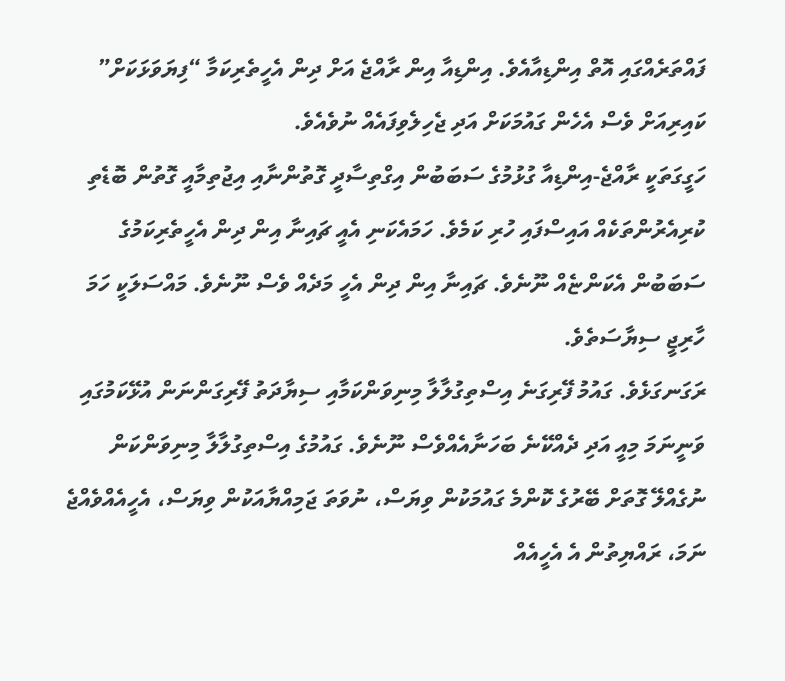ފައްތަރެއްގައި އޮތް އިންޑިއާއެވެ. އިންޑިއާ އިން ރާއްޖެ އަށް ދިން އެހީތެރިކަމާ “ފިޔަވަޅަކަށް” ކައިރިއަށް ވެސް އެހެން ގައުމަކަށް އަދި ޖެހިލެވިފައެއް ނުވެއެވެ.
ހަގީގަތަކީ ރާއްޖެ-އިންޑިއާ ގުޅުމުގެ ސަބަބުން އިގްތިސާދީ ގޮތުންނާއި އިޖުތިމާއީ ގޮތުން ބޮޑެތި ކުރިއެރުންތަކެއް އައިސްފައި ހުރި ކަމެވެ. ހަމައެކަނި އެއީ ޗައިނާ އިން ދިން އެހީތެރިކަމުގެ ސަބަބުން އެކަންޏެއް ނޫނެވެ. ޗައިނާ އިން ދިން އެހީ މަދެއް ވެސް ނޫނެވެ. މައްސަލަކީ ހަމަ ހާރިޖީ ސިޔާސަތެވެ.
ރަގަނގަޅެވެ. ގައުމު ފޭރިގަނެ އިސްތިގުލާލާ މިނިވަންކަމާއި ސިޔާދަތު ފޭރިގަންނަން އުޅޭކަމުގައި ވަނީނަމަ މިއީ އަދި ދެއްކޭނެ ބަހަނާއެއްވެސް ނޫނެވެ. ގައުމުގެ އިސްތިގުލާލާ މިނިވަންކަން ނުގެއްލޭ ގޮތަށް ބޭރުގެ ކޮންމެ ގައުމަކުން ވިޔަސް، ނުވަތަ ޖަމިއްޔާއަކުން ވިޔަސް، އެހީއެއްވެއްޖެ ނަމަ، ރައްޔިތުން އެ އެހީއެއް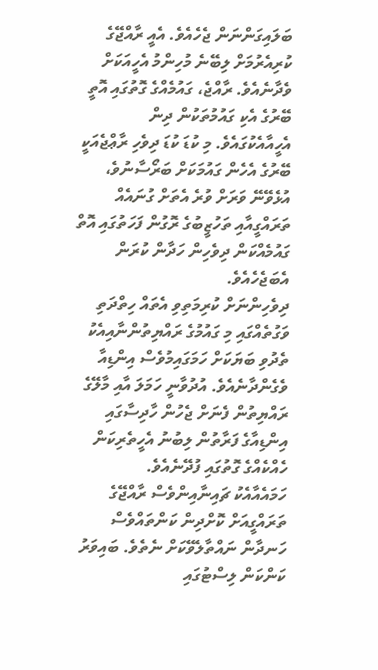ބަލައިގަންނަން ޖެހެއެވެ. އެއީ ރާއްޖޭގެ ކުރިއެރުމަށް ލިބޭނެ މުހިންމު އެހީއަކަށް ވެދާނެއެވެ. ރާއްޖެ، ގައުމެއްގެ ގޮތުގައި އޮތީ ބޭރުގެ އެކި ގައުމުތަކުން ދިން އެހީއާއެކުގައެވެ. މި ކުޑަ ކުޑަ ދިވެހި ރާޢްޖެއަކީ ބޭރުގެ އެހެން ގައުމަކަށް ބަރޯސާނުވެ، އުޅެވޭނޭ ވަރަށް ވުރެ އެތަށް ގުނައެއް ތަރައްގީއާއި ތަހުޒީބުގެ ރޮގުން ފަހަތުގައި އޮތް ގައުމެއްކަން ދިވެހިން ހަދާން ކުރަން އެބަޖެހެއެވެ.
ދިވެހިންނަށް ކުރިމަތިވި އެތައް ހިތްދަތި ވަގުތެއްގައި މި ގައުމުގެ ރައްޔިތުންނާއިއެކު ތެދުވި ބަޔަކަށް ހަމަގައިމުވެސް އިންޑިއާ ވެގެންދާނެއެވެ. އުދުވާނީ ހަމަލަ އާއި މާލޭގެ ރައްޔިތުން ފެނަށް ޖެހުން ހާދިސާގައި އިންޑިއާގެ ފަރާތުން ލިބުނު އެހީތެރިކަން ހެއްކެއްގެ ގޮތުގައި ފުދޭނެއެވެ.
ހަމައެއާއެކު ޗައިނާއިންވެސް ރާއްޖޭގެ ތަރައްގީއަށް ކޮށްދިން ކަންތައްވެސް ހަނދާން ނައްތާލެވޭކަށް ނެތެވެ. ބައިވަރު ކަންކަން ލިސްޓުގައި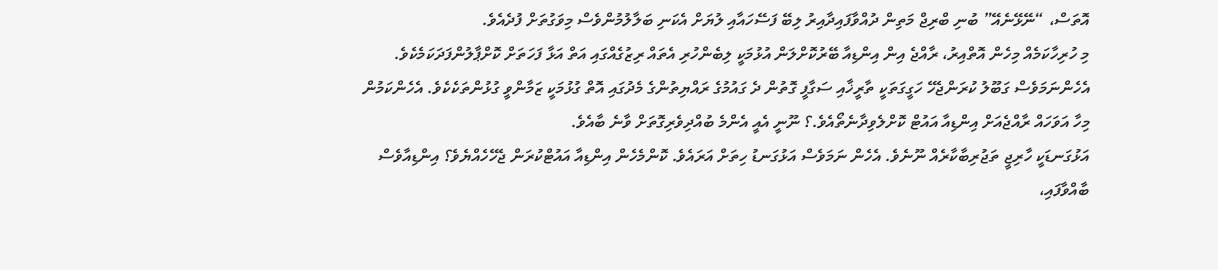އޮތަސް، “ނޭޅޭނެއޭ” ބުނި ބްރިޖް މަތިން ދުއްވާފައިދާއިރު ލިބޭ ފަސޭހައާއި ލުޔަށް އެކަނި ބަލާލުމުންވެސް މިވަގުތަށް ފުދެއެވެ.
މި ހުރިހާކަމެއް މިހެން އޮތްއިރު، ރާއްޖެ އިން އިންޑިއާ ބޭރުކޮށްލަން އުޅުމަކީ ލިބެންހުރި އެތައް ރިޒުގެއްގައި އަތް އަޅާ ފަހަތަށް ކޮށްޕާލުންފަދަކަމެކެވެ. އެހެންނަމަވެސް ގަބޫލު ކުރަންޖެހޭ ހަގީގަތަކީ ތާރީޚާއި ސަގާފީ ގޮތުން ދެ ގައުމުގެ ރައްޔިތުންގެ މެދުގައި އޮތް ގުޅުމަކީ ޒަމާންވީ ގުޅުންތަކެކެވެ. އެހެންކަމުން މިހާ އަވަހައް ރާއްޖެއަށް އިންޑިއާ އައުޓް ކޮށްލެވިދާނެތޯއެވެ.؟ ނޫނީ އެއީ އެންމެ ބުއްދިވެރިގޮތަށް ވާނެ ބާއެވެ.
އަޅުގަނޑަކީ ހާރިޖީ ތަޖުރިބާކާރެއް ނޫނެވެ. އެހެން ނަމަވެސް އަޅުގަނޑު ހިތަށް އަރައެވެ. ކޮންމެހެން އިންޑިއާ އައުޓްކުރަން ޖެހޭހެއްޔެވެ؟ އިންޑިއާވެސް ބާއްވާފައި،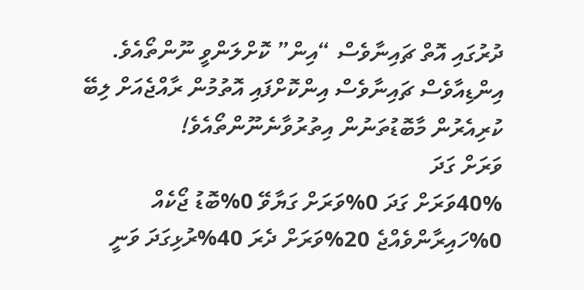ދުރުގައި އޮތް ޗައިނާވެސް “އިން” ކޮށްލަންވީ ނޫންތޯއެވެ. އިންޑިއާވެސް ޗައިނާވެސް އިންކޮށްފައި އޮތުމުން ރާއްޖެއަށް ލިބޭ ކުރިއެރުން މާބޮޑުތަނުން އިތުރުވާނެނޫންތޯއެވެ!
ވަރަށް ގަދަ
40%ވަރަށް ގަދަ 0%ވަރަށް ގަޔާވޭ 0%ބޮޑު ޖޯކެއް 0%ހައިރާންވެއްޖެ 20%ވަރަށް ދެރަ 40%ރުޅިގަދަ ވަނީ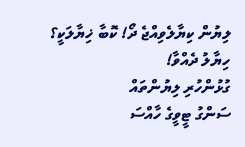ލިޔުން ކިޔާލެވިއްޖެ ދޯ! ކޮބާ ޚިޔާލަކީ؟
ހިޔާލު ދެއްވާ!
ގުޅުންހުރި ލިޔުންތައް
ސަންގު ޓީވީގެ ހާއްސަ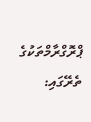ޕްރޮގްރާމްތަކުގެ ތެރޭގައި: